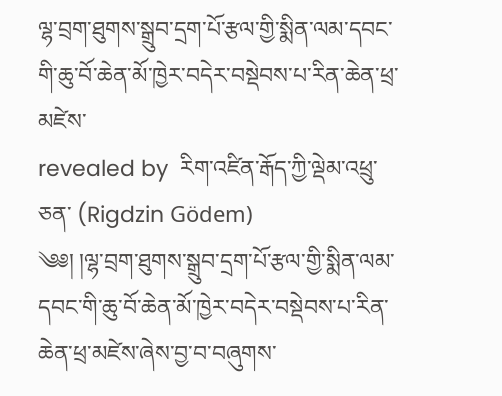ལྷ་བྲག་ཐུགས་སྒྲུབ་དྲག་པོ་རྩལ་གྱི་སྨིན་ལམ་དབང་གི་ཆུ་བོ་ཆེན་མོ་ཁྱེར་བདེར་བསྡེབས་པ་རིན་ཆེན་ཕྲ་མཛེས་
revealed by  རིག་འཛིན་རྒོད་ཀྱི་ལྡེམ་འཕྲུ་ཅན་ (Rigdzin Gödem)
༄༅། །ལྷ་བྲག་ཐུགས་སྒྲུབ་དྲག་པོ་རྩལ་གྱི་སྨིན་ལམ་དབང་གི་ཆུ་བོ་ཆེན་མོ་ཁྱེར་བདེར་བསྡེབས་པ་རིན་ཆེན་ཕྲ་མཛེས་ཞེས་བྱ་བ་བཞུགས་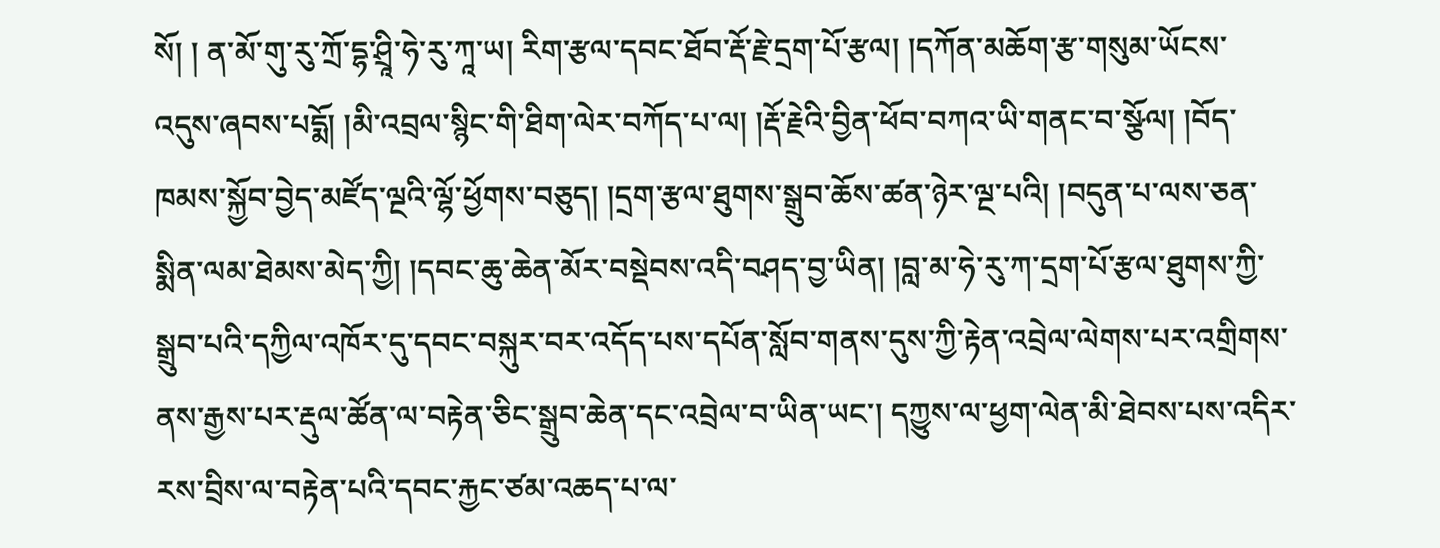སོ། ། ན་མོ་གུ་རུ་ཀྲོ་དྷ་ཤྲཱི་ཧེ་རུ་ཀཱ་ཡ། རིག་རྩལ་དབང་ཐོབ་རྡོ་རྗེ་དྲག་པོ་རྩལ། །དཀོན་མཆོག་རྩ་གསུམ་ཡོངས་འདུས་ཞབས་པདྨོ། །མི་འབྲལ་སྙིང་གི་ཐིག་ལེར་བཀོད་པ་ལ། །རྡོ་རྗེའི་བྱིན་ཕོབ་བཀའ་ཡི་གནང་བ་སྩོལ། །བོད་ཁམས་སྐྱོབ་བྱེད་མཛོད་ལྔའི་ལྷོ་ཕྱོགས་བཅུད། །དྲག་རྩལ་ཐུགས་སྒྲུབ་ཆོས་ཚན་ཉེར་ལྔ་པའི། །བདུན་པ་ལས་ཅན་སྨིན་ལམ་ཐེམས་མེད་ཀྱི། །དབང་ཆུ་ཆེན་མོར་བསྡེབས་འདི་བཤད་བྱ་ཡིན། །བླ་མ་ཧེ་རུ་ཀ་དྲག་པོ་རྩལ་ཐུགས་ཀྱི་སྒྲུབ་པའི་དཀྱིལ་འཁོར་དུ་དབང་བསྐུར་བར་འདོད་པས་དཔོན་སློབ་གནས་དུས་ཀྱི་རྟེན་འབྲེལ་ལེགས་པར་འགྲིགས་ནས་རྒྱས་པར་རྡུལ་ཚོན་ལ་བརྟེན་ཅིང་སྒྲུབ་ཆེན་དང་འབྲེལ་བ་ཡིན་ཡང་། དཀྱུས་ལ་ཕྱག་ལེན་མི་ཐེབས་པས་འདིར་རས་བྲིས་ལ་བརྟེན་པའི་དབང་རྐྱང་ཙམ་འཆད་པ་ལ་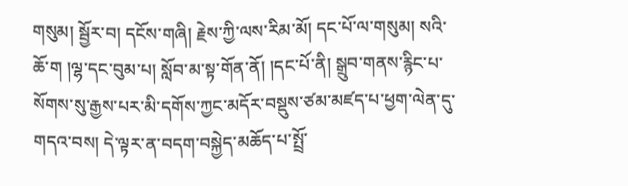གསུམ། སྦྱོར་བ། དངོས་གཞི། རྗེས་ཀྱི་ལས་རིམ་མོ། དང་པོ་ལ་གསུམ། སའི་ཆོ་ག །ལྷ་དང་བུམ་པ། སློབ་མ་སྟ་གོན་ནོ། །དང་པོ་ནི། སྒྲུབ་གནས་རྙིང་པ་སོགས་སུ་རྒྱས་པར་མི་དགོས་ཀྱང་མདོར་བསྡུས་ཙམ་མཛད་པ་ཕྱག་ལེན་དུ་གདའ་བས། དེ་ལྟར་ན་བདག་བསྐྱེད་མཆོད་པ་སྤྲོ་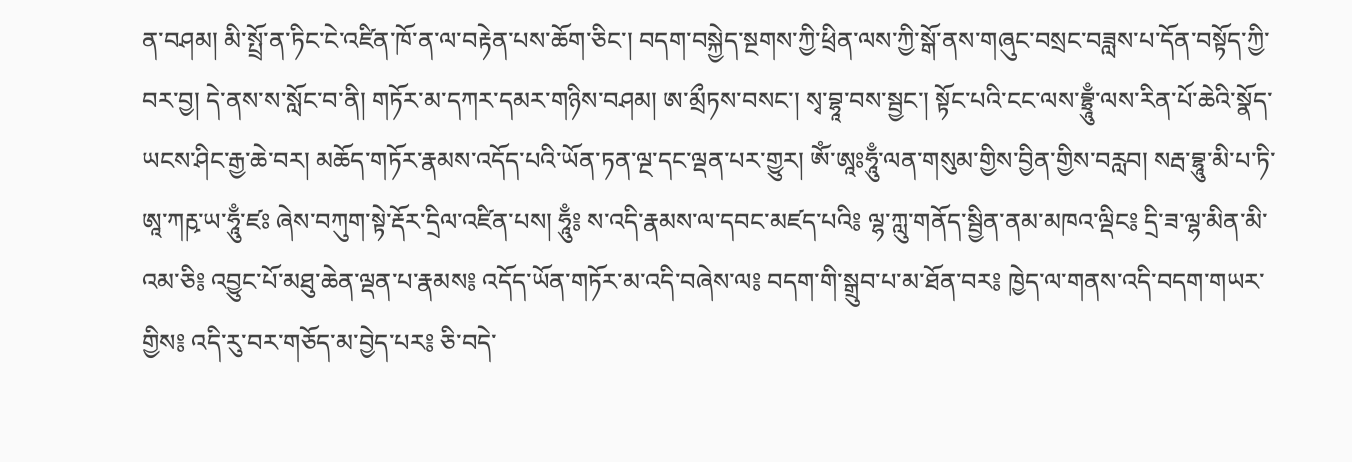ན་བཤམ། མི་སྤྲོ་ན་ཏིང་ངེ་འཛིན་ཁོ་ན་ལ་བརྟེན་པས་ཆོག་ཅིང་། བདག་བསྐྱེད་སྔགས་ཀྱི་ཕྲིན་ལས་ཀྱི་སྒོ་ནས་གཞུང་བསྲང་བཟླས་པ་དོན་བསྟོད་ཀྱི་བར་བྱ། དེ་ནས་ས་སློང་བ་ནི། གཏོར་མ་དཀར་དམར་གཉིས་བཤམ། ཨ་མྲྀཏས་བསང་། སྭ་བྷཱ་བས་སྦྱང་། སྟོང་པའི་ངང་ལས་བྷྲཱུྃ་ལས་རིན་པོ་ཆེའི་སྣོད་ཡངས་ཤིང་རྒྱ་ཆེ་བར། མཆོད་གཏོར་རྣམས་འདོད་པའི་ཡོན་ཏན་ལྔ་དང་ལྡན་པར་གྱུར། ཨོཾ་ཨཱཿཧཱུྃ་ལན་གསུམ་གྱིས་བྱིན་གྱིས་བརླབ། སརྦ་བྷཱུ་མི་པ་ཏི་ཨཱ་ཀརྵ་ཡ་ཧཱུྃ་ཛཿ ཞེས་བཀུག་སྟེ་རྡོར་དྲིལ་འཛིན་པས། ཧཱུྃ༔ ས་འདི་རྣམས་ལ་དབང་མཛད་པའི༔ ལྷ་ཀླུ་གནོད་སྦྱིན་ནམ་མཁའ་ལྡིང༔ དྲི་ཟ་ལྷ་མིན་མི་འམ་ཅི༔ འབྱུང་པོ་མཐུ་ཆེན་ལྡན་པ་རྣམས༔ འདོད་ཡོན་གཏོར་མ་འདི་བཞེས་ལ༔ བདག་གི་སྒྲུབ་པ་མ་ཐོན་བར༔ ཁྱེད་ལ་གནས་འདི་བདག་གཡར་གྱིས༔ འདི་རུ་བར་གཅོད་མ་བྱེད་པར༔ ཅི་བདེ་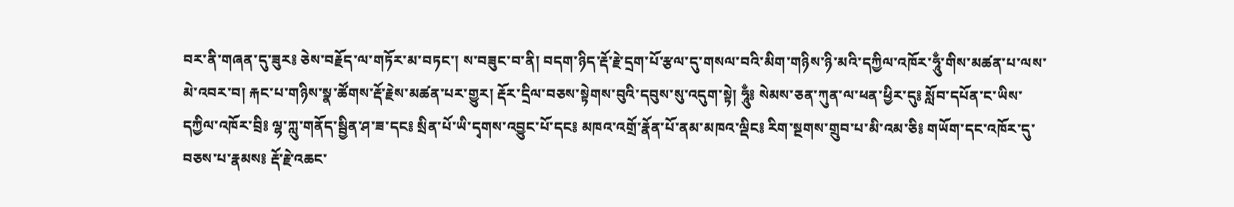བར་ནི་གཞན་དུ་ཟུར༔ ཅེས་བརྗོད་ལ་གཏོར་མ་བཏང་། ས་བཟུང་བ་ནི། བདག་ཉིད་རྡོ་རྗེ་དྲག་པོ་རྩལ་དུ་གསལ་བའི་མིག་གཉིས་ཉི་མའི་དཀྱིལ་འཁོར་ཧཱུྃ་གིས་མཚན་པ་ལས་མེ་འབར་བ། རྐང་པ་གཉིས་སྣ་ཚོགས་རྡོ་རྗེས་མཚན་པར་གྱུར། རྡོར་དྲིལ་བཅས་སྟེགས་བུའི་དབུས་སུ་འདུག་སྟེ། ཧཱུྃ༔ སེམས་ཅན་ཀུན་ལ་ཕན་ཕྱིར་དུ༔ སློབ་དཔོན་ང་ཡིས་དཀྱིལ་འཁོར་བྲི༔ ལྷ་ཀླུ་གནོད་སྦྱིན་ཤ་ཟ་དང༔ སྲིན་པོ་ཡི་དྭགས་འབྱུང་པོ་དང༔ མཁའ་འགྲོ་རྣོན་པོ་ནམ་མཁའ་ལྡིང༔ རིག་སྔགས་གྲུབ་པ་མི་འམ་ཅི༔ གཡོག་དང་འཁོར་དུ་བཅས་པ་རྣམས༔ རྡོ་རྗེ་འཆང་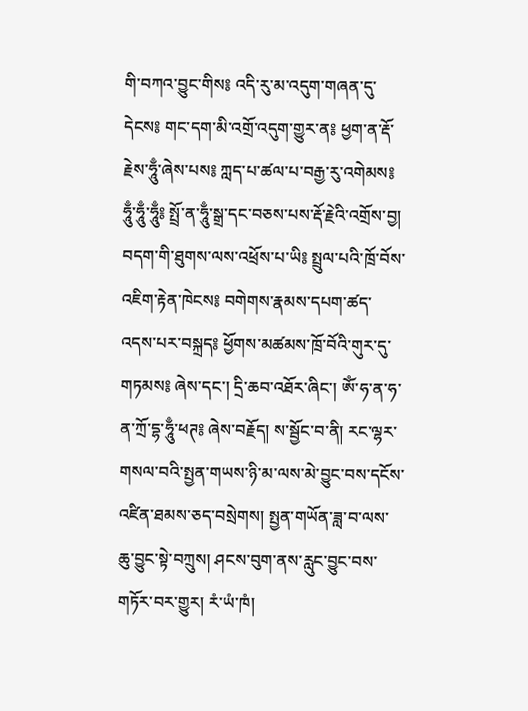གི་བཀའ་བྱུང་གིས༔ འདི་རུ་མ་འདུག་གཞན་དུ་དེངས༔ གང་དག་མི་འགྲོ་འདུག་གྱུར་ན༔ ཕྱག་ན་རྡོ་རྗེས་ཧཱུྃ་ཞེས་པས༔ ཀླད་པ་ཚལ་པ་བརྒྱ་རུ་འགེམས༔ ཧཱུྃ་ཧཱུྃ་ཧཱུྃ༔ སྤྲོ་ན་ཧཱུྃ་སྒྲ་དང་བཅས་པས་རྡོ་རྗེའི་འགྲོས་བྱ། བདག་གི་ཐུགས་ལས་འཕྲོས་པ་ཡི༔ སྤྲུལ་པའི་ཁྲོ་བོས་འཇིག་རྟེན་ཁེངས༔ བགེགས་རྣམས་དཔག་ཚད་འདས་པར་བསྐྲད༔ ཕྱོགས་མཚམས་ཁྲོ་བོའི་གུར་དུ་གཏམས༔ ཞེས་དང་། དྲི་ཆབ་འཐོར་ཞིང་། ཨོཾ་ཧ་ན་ཧ་ན་ཀྲོ་དྷ་ཧཱུྃ་ཕཊ༔ ཞེས་བརྗོད། ས་སྦྱོང་བ་ནི། རང་ལྷར་གསལ་བའི་སྤྱན་གཡས་ཉི་མ་ལས་མེ་བྱུང་བས་དངོས་འཛིན་ཐམས་ཅད་བསྲེགས། སྤྱན་གཡོན་ཟླ་བ་ལས་ཆུ་བྱུང་སྟེ་བཀྲུས། ཤངས་བུག་ནས་རླུང་བྱུང་བས་གཏོར་བར་གྱུར། རཾ་ཡཾ་ཁཾ།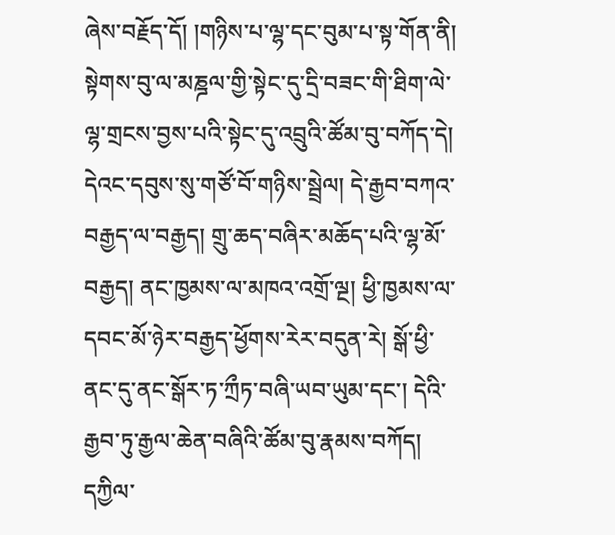ཞེས་བརྗོད་དོ། །གཉིས་པ་ལྷ་དང་བུམ་པ་སྟ་གོན་ནི། སྟེགས་བུ་ལ་མཎྜལ་གྱི་སྟེང་དུ་དྲི་བཟང་གི་ཐིག་ལེ་ལྷ་གྲངས་བྱས་པའི་སྟེང་དུ་འབྲུའི་ཚོམ་བུ་བཀོད་དེ། དེའང་དབུས་སུ་གཙོ་བོ་གཉིས་སྦྲེལ། དེ་རྒྱབ་བཀའ་བརྒྱད་ལ་བརྒྱད། གྲུ་ཆད་བཞིར་མཆོད་པའི་ལྷ་མོ་བརྒྱད། ནང་ཁྱམས་ལ་མཁའ་འགྲོ་ལྔ། ཕྱི་ཁྱམས་ལ་དབང་མོ་ཉེར་བརྒྱད་ཕྱོགས་རེར་བདུན་རེ། སྒོ་ཕྱི་ནང་དུ་ནང་སྒོར་ཏ་ཀྲྀཏ་བཞི་ཡབ་ཡུམ་དང་། དེའི་རྒྱབ་ཏུ་རྒྱལ་ཆེན་བཞིའི་ཚོམ་བུ་རྣམས་བཀོད། དཀྱིལ་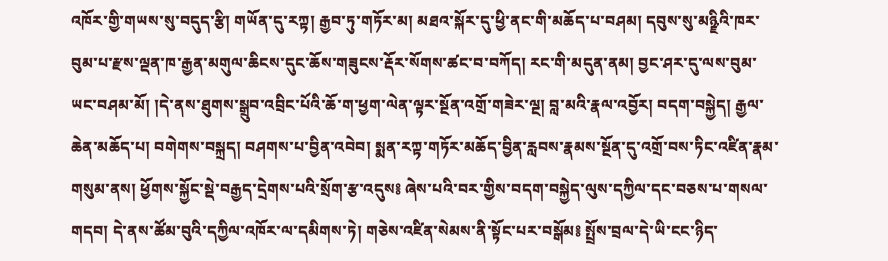འཁོར་གྱི་གཡས་སུ་བདུད་རྩི། གཡོན་དུ་རཀྟ། རྒྱབ་ཏུ་གཏོར་མ། མཐའ་སྐོར་དུ་ཕྱི་ནང་གི་མཆོད་པ་བཤམ། དབུས་སུ་མཉྫིའི་ཁར་བུམ་པ་རྫས་ལྡན་ཁ་རྒྱན་མགུལ་ཆིངས་དུང་ཆོས་གཟུངས་རྡོར་སོགས་ཚང་བ་བཀོད། རང་གི་མདུན་ནམ། བྱང་ཤར་དུ་ལས་བུམ་ཡང་བཤམ་མོ། །དེ་ནས་ཐུགས་སྒྲུབ་འབྲིང་པོའི་ཆོ་ག་ཕྱག་ལེན་ལྟར་སྔོན་འགྲོ་གཟེར་ལྔ། བླ་མའི་རྣལ་འབྱོར། བདག་བསྐྱེད། རྒྱལ་ཆེན་མཆོད་པ། བགེགས་བསྐྲད། བཤགས་པ་བྱིན་འབེབ། སྨན་རཀྟ་གཏོར་མཆོད་བྱིན་རླབས་རྣམས་སྔོན་དུ་འགྲོ་བས་ཏིང་འཛིན་རྣམ་གསུམ་ནས། ཕྱོགས་སྐྱོང་སྡེ་བརྒྱད་དྲེགས་པའི་སྲོག་རྩ་འདུས༔ ཞེས་པའི་བར་གྱིས་བདག་བསྐྱེད་ལུས་དཀྱིལ་དང་བཅས་པ་གསལ་གདབ། དེ་ནས་ཚོམ་བུའི་དཀྱིལ་འཁོར་ལ་དམིགས་ཏེ། གཅེས་འཛིན་སེམས་ནི་སྟོང་པར་བསྒོམ༔ སྤྲོས་བྲལ་དེ་ཡི་ངང་ཉིད་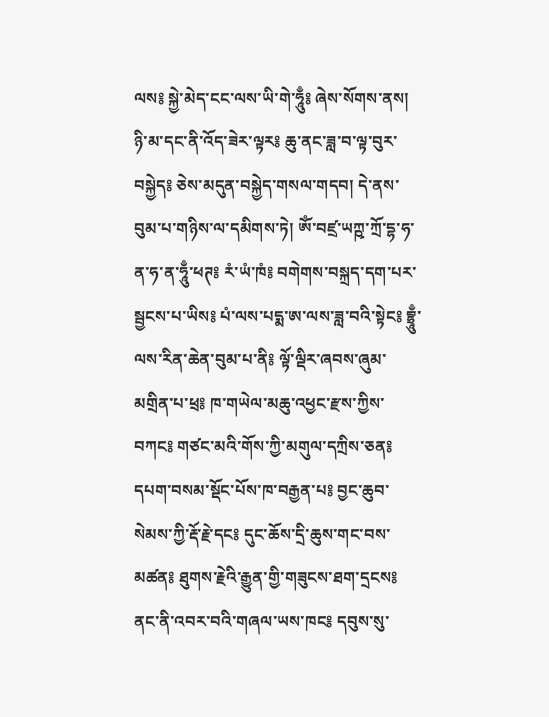ལས༔ སྐྱེ་མེད་ངང་ལས་ཡི་གེ་ཧཱུྃ༔ ཞེས་སོགས་ནས། ཉི་མ་དང་ནི་འོད་ཟེར་ལྟར༔ ཆུ་ནང་ཟླ་བ་ལྟ་བུར་བསྐྱེད༔ ཅེས་མདུན་བསྐྱེད་གསལ་གདབ། དེ་ནས་བུམ་པ་གཉིས་ལ་དམིགས་ཏེ། ཨོཾ་བཛྲ་ཡཀྵ་ཀྲོ་དྷ་ཧ་ན་ཧ་ན་ཧཱུྃ་ཕཊ༔ རཾ་ཡཾ་ཁཾ༔ བགེགས་བསྐྲད་དག་པར་སྦྱངས་པ་ཡིས༔ པཾ་ལས་པདྨ་ཨ་ལས་ཟླ་བའི་སྟེང༔ བྷྲཱུྃ་ལས་རིན་ཆེན་བུམ་པ་ནི༔ ལྟོ་ལྡིར་ཞབས་ཞུམ་མགྲིན་པ་ཕྲ༔ ཁ་གཡེལ་མཆུ་འཕྱང་རྫས་ཀྱིས་བཀང༔ གཙང་མའི་གོས་ཀྱི་མགུལ་དཀྲིས་ཅན༔ དཔག་བསམ་སྡོང་པོས་ཁ་བརྒྱན་པ༔ བྱང་ཆུབ་སེམས་ཀྱི་རྡོ་རྗེ་དང༔ དུང་ཆོས་དྲི་ཆུས་གང་བས་མཚན༔ ཐུགས་རྗེའི་རྒྱུན་གྱི་གཟུངས་ཐག་དྲངས༔ ནང་ནི་འབར་བའི་གཞལ་ཡས་ཁང༔ དབུས་སུ་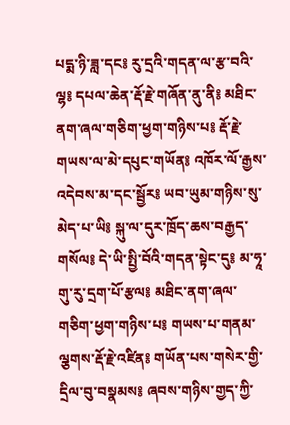པདྨ་ཉི་ཟླ་དང༔ རུ་དྲའི་གདན་ལ་རྩ་བའི་ལྷ༔ དཔལ་ཆེན་རྡོ་རྗེ་གཞོན་ནུ་ནི༔ མཐིང་ནག་ཞལ་གཅིག་ཕྱག་གཉིས་པ༔ རྡོ་རྗེ་གཡས་ལ་མེ་དཔུང་གཡོན༔ འཁོར་ལོ་རྒྱས་འདེབས་མ་དང་སྦྱོར༔ ཡབ་ཡུམ་གཉིས་སུ་མེད་པ་ཡི༔ སྐུ་ལ་དུར་ཁྲོད་ཆས་བརྒྱད་གསོལ༔ དེ་ཡི་སྤྱི་བོའི་གདན་སྟེང་དུ༔ མ་ཧཱ་གུ་རུ་དྲག་པོ་རྩལ༔ མཐིང་ནག་ཞལ་གཅིག་ཕྱག་གཉིས་པ༔ གཡས་པ་གནམ་ལྕགས་རྡོ་རྗེ་འཛིན༔ གཡོན་པས་གསེར་གྱི་དྲིལ་བུ་བསྣམས༔ ཞབས་གཉིས་གྱད་ཀྱི་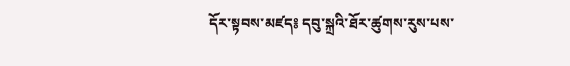དོར་སྟབས་མཛད༔ དབུ་སྐྲའི་ཐོར་ཚུགས་རུས་པས་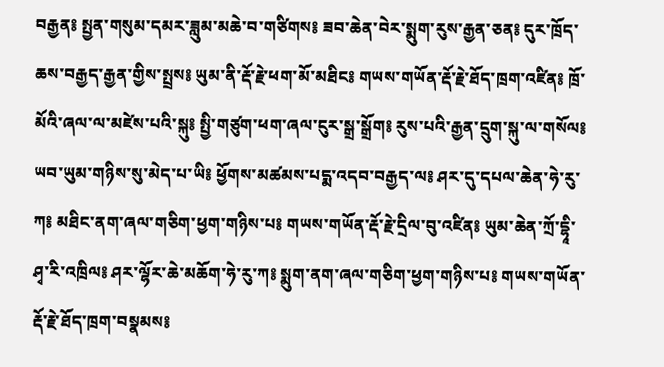བརྒྱན༔ སྤྱན་གསུམ་དམར་ཟླུམ་མཆེ་བ་གཙིགས༔ ཟབ་ཆེན་བེར་སྨུག་རུས་རྒྱན་ཅན༔ དུར་ཁྲོད་ཆས་བརྒྱད་རྒྱན་གྱིས་སྤྲས༔ ཡུམ་ནི་རྡོ་རྗེ་ཕག་མོ་མཐིང༔ གཡས་གཡོན་རྡོ་རྗེ་ཐོད་ཁྲག་འཛིན༔ ཁྲོ་མོའི་ཞལ་ལ་མཛེས་པའི་སྐུ༔ སྤྱི་གཙུག་ཕག་ཞལ་ངུར་སྒྲ་སྒྲོག༔ རུས་པའི་རྒྱན་དྲུག་སྐུ་ལ་གསོལ༔ ཡབ་ཡུམ་གཉིས་སུ་མེད་པ་ཡི༔ ཕྱོགས་མཚམས་པདྨ་འདབ་བརྒྱད་ལ༔ ཤར་དུ་དཔལ་ཆེན་ཧེ་རུ་ཀ༔ མཐིང་ནག་ཞལ་གཅིག་ཕྱག་གཉིས་པ༔ གཡས་གཡོན་རྡོ་རྗེ་དྲིལ་བུ་འཛིན༔ ཡུམ་ཆེན་ཀྲོ་དྷཱི་ཤྭ་རི་འཁྲིལ༔ ཤར་ལྷོར་ཆེ་མཆོག་ཧེ་རུ་ཀ༔ སྨུག་ནག་ཞལ་གཅིག་ཕྱག་གཉིས་པ༔ གཡས་གཡོན་རྡོ་རྗེ་ཐོད་ཁྲག་བསྣམས༔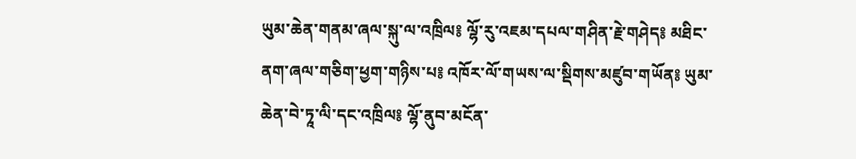ཡུམ་ཆེན་གནམ་ཞལ་སྐུ་ལ་འཁྲིལ༔ ལྷོ་རུ་འཇམ་དཔལ་གཤིན་རྗེ་གཤེད༔ མཐིང་ནག་ཞལ་གཅིག་ཕྱག་གཉིས་པ༔ འཁོར་ལོ་གཡས་ལ་སྡིགས་མཛུབ་གཡོན༔ ཡུམ་ཆེན་བེ་ཏཱ་ལི་དང་འཁྲིལ༔ ལྷོ་ནུབ་མངོན་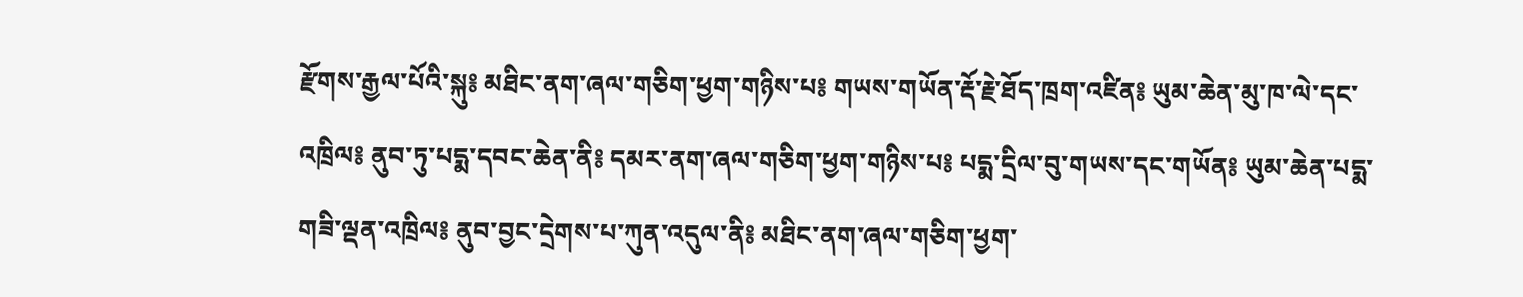རྫོགས་རྒྱལ་པོའི་སྐུ༔ མཐིང་ནག་ཞལ་གཅིག་ཕྱག་གཉིས་པ༔ གཡས་གཡོན་རྡོ་རྗེ་ཐོད་ཁྲག་འཛིན༔ ཡུམ་ཆེན་མུ་ཁ་ལེ་དང་འཁྲིལ༔ ནུབ་ཏུ་པདྨ་དབང་ཆེན་ནི༔ དམར་ནག་ཞལ་གཅིག་ཕྱག་གཉིས་པ༔ པདྨ་དྲིལ་བུ་གཡས་དང་གཡོན༔ ཡུམ་ཆེན་པདྨ་གཟི་ལྡན་འཁྲིལ༔ ནུབ་བྱང་དྲེགས་པ་ཀུན་འདུལ་ནི༔ མཐིང་ནག་ཞལ་གཅིག་ཕྱག་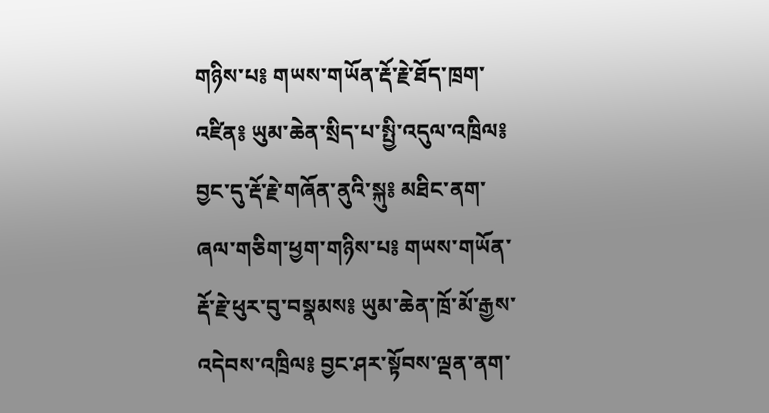གཉིས་པ༔ གཡས་གཡོན་རྡོ་རྗེ་ཐོད་ཁྲག་འཛིན༔ ཡུམ་ཆེན་སྲིད་པ་སྤྱི་འདུལ་འཁྲིལ༔ བྱང་དུ་རྡོ་རྗེ་གཞོན་ནུའི་སྐུ༔ མཐིང་ནག་ཞལ་གཅིག་ཕྱག་གཉིས་པ༔ གཡས་གཡོན་རྡོ་རྗེ་ཕུར་བུ་བསྣམས༔ ཡུམ་ཆེན་ཁྲོ་མོ་རྒྱས་འདེབས་འཁྲིལ༔ བྱང་ཤར་སྟོབས་ལྡན་ནག་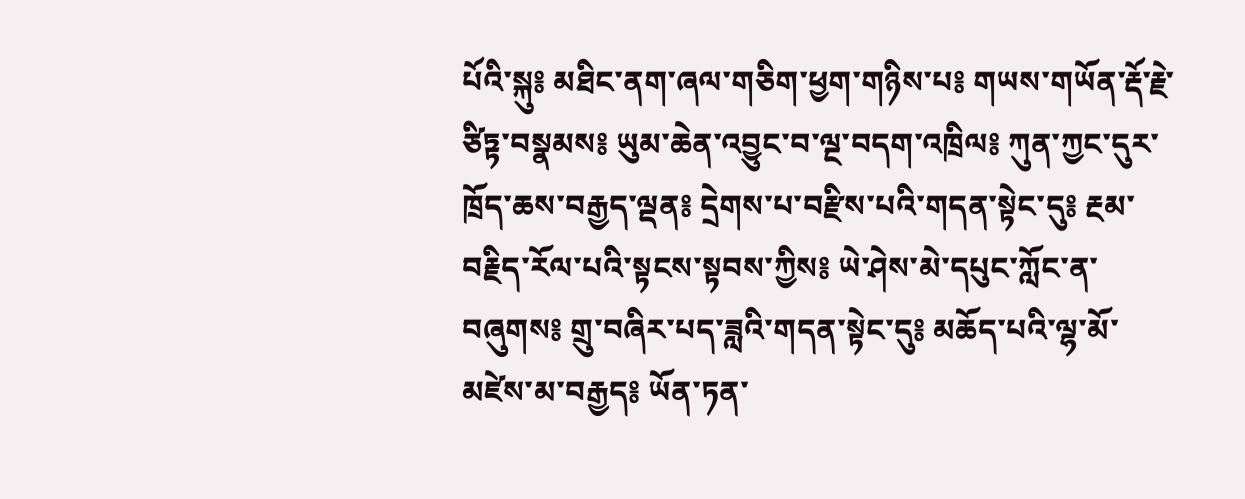པོའི་སྐུ༔ མཐིང་ནག་ཞལ་གཅིག་ཕྱག་གཉིས་པ༔ གཡས་གཡོན་རྡོ་རྗེ་ཙིཏྟ་བསྣམས༔ ཡུམ་ཆེན་འབྱུང་བ་ལྔ་བདག་འཁྲིལ༔ ཀུན་ཀྱང་དུར་ཁྲོད་ཆས་བརྒྱད་ལྡན༔ དྲེགས་པ་བརྫིས་པའི་གདན་སྟེང་དུ༔ རྔམ་བརྗིད་རོལ་པའི་སྟངས་སྟབས་ཀྱིས༔ ཡེ་ཤེས་མེ་དཔུང་ཀློང་ན་བཞུགས༔ གྲུ་བཞིར་པད་ཟླའི་གདན་སྟེང་དུ༔ མཆོད་པའི་ལྷ་མོ་མཛེས་མ་བརྒྱད༔ ཡོན་ཏན་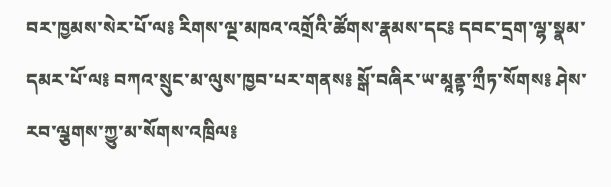བར་ཁྱམས་སེར་པོ་ལ༔ རིགས་ལྔ་མཁའ་འགྲོའི་ཚོགས་རྣམས་དང༔ དབང་དྲག་ལྷ་སྣམ་དམར་པོ་ལ༔ བཀའ་སྲུང་མ་ལུས་ཁྱབ་པར་གནས༔ སྒོ་བཞིར་ཡ་མཱནྟ་ཀྲྀཏ་སོགས༔ ཤེས་རབ་ལྕགས་ཀྱུ་མ་སོགས་འཁྲིལ༔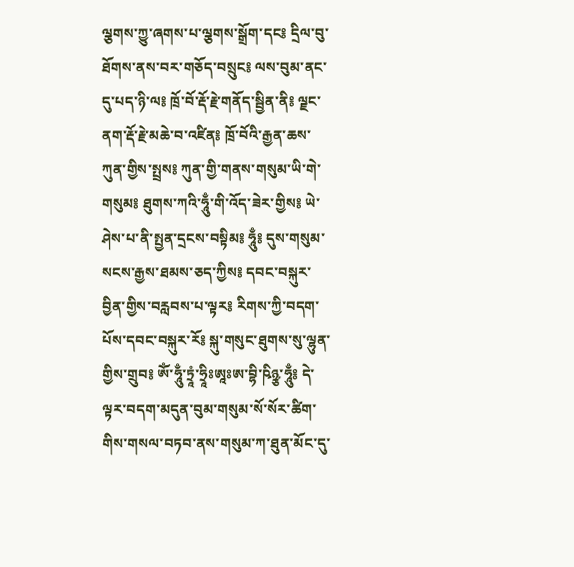ལྕགས་ཀྱུ་ཞགས་པ་ལྕགས་སྒྲོག་དང༔ དྲིལ་བུ་ཐོགས་ནས་བར་གཅོད་བསྲུང༔ ལས་བུམ་ནང་དུ་པད་ཉི་ལ༔ ཁྲོ་བོ་རྡོ་རྗེ་གནོད་སྦྱིན་ནི༔ ལྗང་ནག་རྡོ་རྗེ་མཆེ་བ་འཛིན༔ ཁྲོ་བོའི་རྒྱན་ཆས་ཀུན་གྱིས་སྤྲས༔ ཀུན་གྱི་གནས་གསུམ་ཡི་གེ་གསུམ༔ ཐུགས་ཀའི་ཧཱུྃ་གི་འོད་ཟེར་གྱིས༔ ཡེ་ཤེས་པ་ནི་སྤྱན་དྲངས་བསྟིམ༔ ཧཱུྃ༔ དུས་གསུམ་སངས་རྒྱས་ཐམས་ཅད་ཀྱིས༔ དབང་བསྐུར་བྱིན་གྱིས་བརླབས་པ་ལྟར༔ རིགས་ཀྱི་བདག་པོས་དབང་བསྐུར་རོ༔ སྐུ་གསུང་ཐུགས་སུ་ལྷུན་གྱིས་གྲུབ༔ ཨོཾ་ཧཱུྃ་ཏྲཱཾ་ཧྲཱིཿཨཱཿཨ་བྷི་ཥིཉྩ་ཧཱུྃ༔ དེ་ལྟར་བདག་མདུན་བུམ་གསུམ་སོ་སོར་ཚིག་གིས་གསལ་བཏབ་ནས་གསུམ་ཀ་ཐུན་མོང་དུ་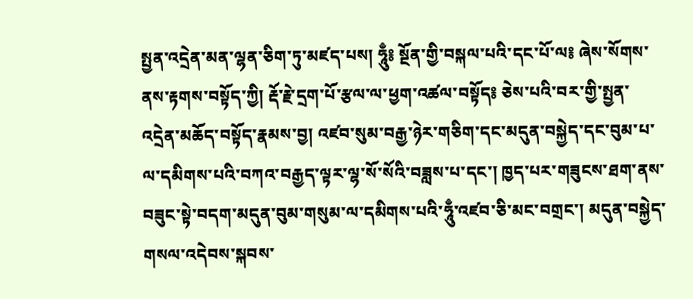སྤྱན་འདྲེན་མན་ལྷན་ཅིག་ཏུ་མཛད་པས། ཧཱུྃ༔ སྔོན་གྱི་བསྐལ་པའི་དང་པོ་ལ༔ ཞེས་སོགས་ནས་རྟགས་བསྟོད་ཀྱི། རྡོ་རྗེ་དྲག་པོ་རྩལ་ལ་ཕྱག་འཚལ་བསྟོད༔ ཅེས་པའི་བར་གྱི་སྤྱན་འདྲེན་མཆོད་བསྟོད་རྣམས་བྱ། འཛབ་སུམ་བརྒྱ་ཉེར་གཅིག་དང་མདུན་བསྐྱེད་དང་བུམ་པ་ལ་དམིགས་པའི་བཀའ་བརྒྱད་ལྟར་ལྷ་སོ་སོའི་བཟླས་པ་དང་། ཁྱད་པར་གཟུངས་ཐག་ནས་བཟུང་སྟེ་བདག་མདུན་བུམ་གསུམ་ལ་དམིགས་པའི་ཧཱུྃ་འཛབ་ཅི་མང་བགྲང་། མདུན་བསྐྱེད་གསལ་འདེབས་སྐབས་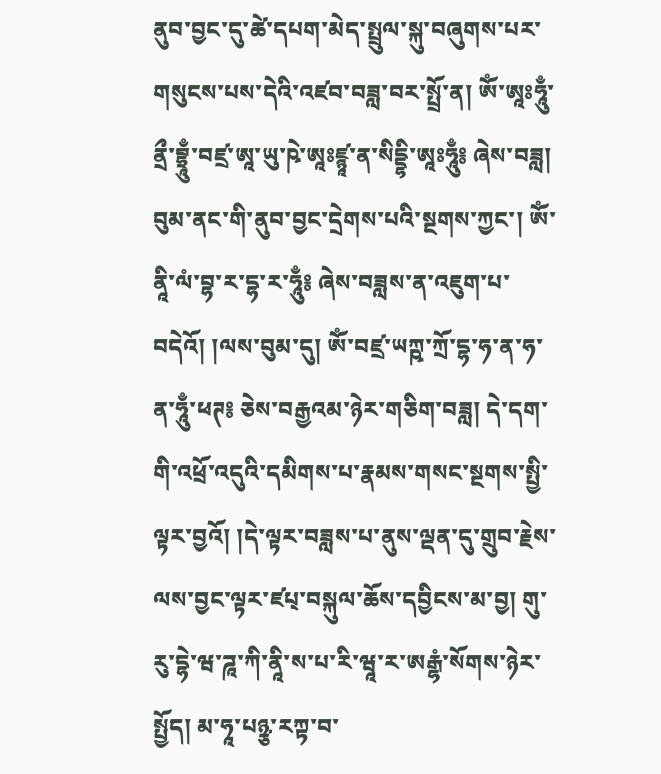ནུབ་བྱང་དུ་ཚེ་དཔག་མེད་སྤྲུལ་སྐུ་བཞུགས་པར་གསུངས་པས་དེའི་འཛབ་བཟླ་བར་སྤྲོ་ན། ཨོཾ་ཨཱཿཧཱུྃ་ནྲྀ་བྷྲཱུྃ་བཛྲ་ཨཱ་ཡུ་ཥེ་ཨཱཿཛྙཱ་ན་སིདྡྷི་ཨཱཿཧཱུྃ༔ ཞེས་བཟླ། བུམ་ནང་གི་ནུབ་བྱང་དྲེགས་པའི་སྔགས་ཀྱང་། ཨོཾ་ནཱི་ལཾ་བྷ་ར་དྷ་ར་ཧཱུྃ༔ ཞེས་བཟླས་ན་འཇུག་པ་བདེའོ། །ལས་བུམ་དུ། ཨོཾ་བཛྲ་ཡཀྵ་ཀྲོ་དྷ་ཧ་ན་ཧ་ན་ཧཱུྃ་ཕཊ༔ ཅེས་བརྒྱའམ་ཉེར་གཅིག་བཟླ། དེ་དག་གི་འཕྲོ་འདུའི་དམིགས་པ་རྣམས་གསང་སྔགས་སྤྱི་ལྟར་བྱའོ། །དེ་ལྟར་བཟླས་པ་ནུས་ལྡན་དུ་གྲུབ་རྗེས་ལས་བྱང་ལྟར་ཛཔ྄་བསྐུལ་ཆོས་དབྱིངས་མ་བྱ། གུ་རུ་དྷེ་ཝ་ཌཱ་ཀི་ནཱི་ས་པ་རི་ཝཱ་ར་ཨརྒྷཾ་སོགས་ཉེར་སྤྱོད། མ་ཧཱ་པཉྩ་རཀྟ་བ་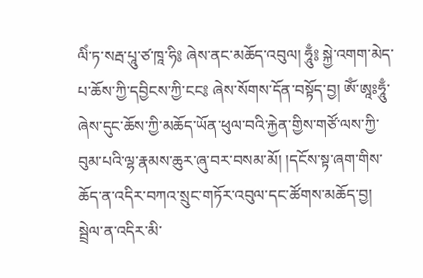ལིཾ་ཏ་སརྦ་པཱུ་ཙ་ཁཱ་ཧི༔ ཞེས་ནང་མཆོད་འབུལ། ཧཱུྃ༔ སྐྱེ་འགག་མེད་པ་ཆོས་ཀྱི་དབྱིངས་ཀྱི་ངང༔ ཞེས་སོགས་དོན་བསྟོད་བྱ། ཨོཾ་ཨཱཿཧཱུྃ་ཞེས་དུང་ཆོས་ཀྱི་མཆོད་ཡོན་ཕུལ་བའི་རྐྱེན་གྱིས་གཙོ་ལས་ཀྱི་བུམ་པའི་ལྷ་རྣམས་ཆུར་ཞུ་བར་བསམ་མོ། །དངོས་སྟ་ཞག་གིས་ཆོད་ན་འདིར་བཀའ་སྲུང་གཏོར་འབུལ་དང་ཚོགས་མཆོད་བྱ། སྦྲེལ་ན་འདིར་མི་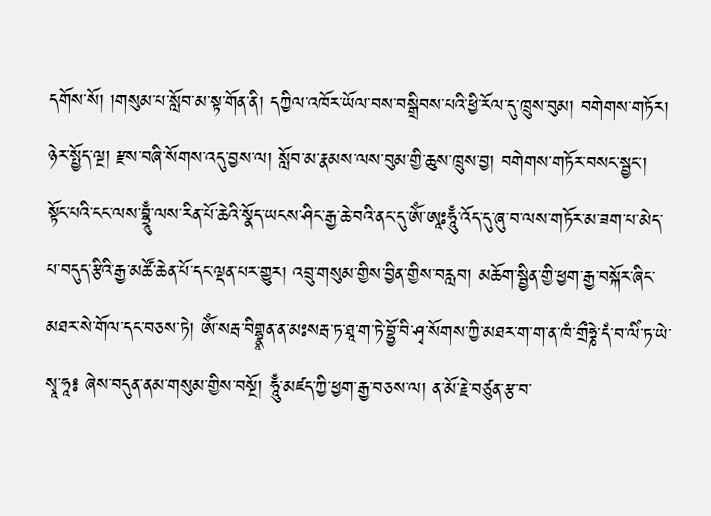དགོས་སོ། །གསུམ་པ་སློབ་མ་སྟ་གོན་ནི། དཀྱིལ་འཁོར་ཡོལ་བས་བསྒྲིབས་པའི་ཕྱི་རོལ་དུ་ཁྲུས་བུམ། བགེགས་གཏོར། ཉེར་སྤྱོད་ལྔ། རྫས་བཞི་སོགས་འདུ་བྱས་ལ། སློབ་མ་རྣམས་ལས་བུམ་གྱི་ཆུས་ཁྲུས་བྱ། བགེགས་གཏོར་བསང་སྦྱང་། སྟོང་པའི་ངང་ལས་བྷྲཱུྃ་ལས་རིན་པོ་ཆེའི་སྣོད་ཡངས་ཤིང་རྒྱ་ཆེ་བའི་ནང་དུ་ཨོཾ་ཨཱཿཧཱུྃ་འོད་དུ་ཞུ་བ་ལས་གཏོར་མ་ཟག་པ་མེད་པ་བདུད་རྩིའི་རྒྱ་མཚོ་ཆེན་པོ་དང་ལྡན་པར་གྱུར། འབྲུ་གསུམ་གྱིས་བྱིན་གྱིས་བརླབ། མཆོག་སྦྱིན་གྱི་ཕྱག་རྒྱ་བསྐོར་ཞིང་མཐར་སེ་གོལ་དང་བཅས་ཏེ། ཨོཾ་སརྦ་བིགྷྣཱན་ན་མཿསརྦ་ཏ་ཐཱ་ག་ཏེ་བྷྱོ་བི་ཤྭ་སོགས་ཀྱི་མཐར་ག་ག་ན་ཁཾ་གྲྀཧྞེ་དཾ་བ་ལིཾ་ཏ་ཡེ་སྭཱ་ཧཱ༔ ཞེས་བདུན་ནམ་གསུམ་གྱིས་བསྔོ། ཧཱུྃ་མཛད་ཀྱི་ཕྱག་རྒྱ་བཅས་ལ། ན་མོ་རྗེ་བཙུན་རྩ་བ་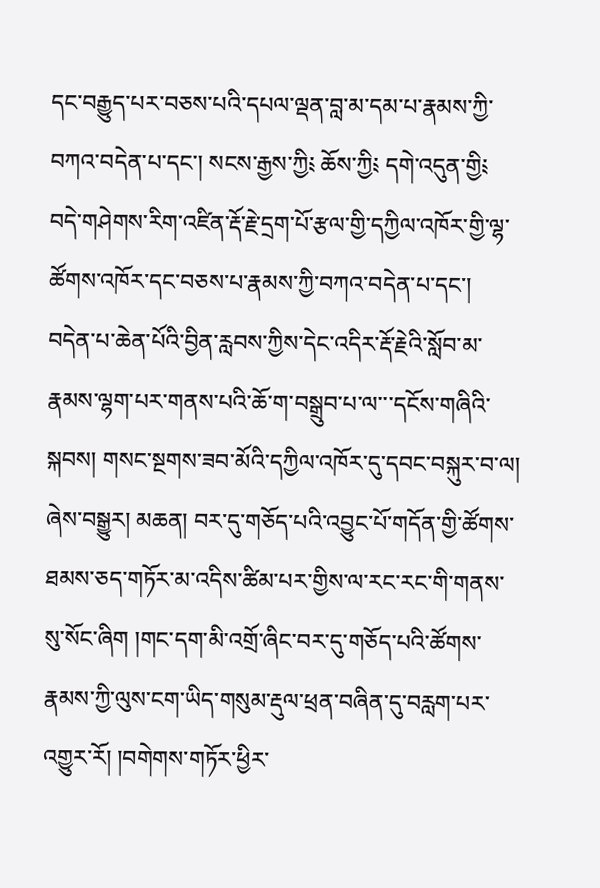དང་བརྒྱུད་པར་བཅས་པའི་དཔལ་ལྡན་བླ་མ་དམ་པ་རྣམས་ཀྱི་བཀའ་བདེན་པ་དང་། སངས་རྒྱས་ཀྱི༴ ཆོས་ཀྱི༴ དགེ་འདུན་གྱི༴ བདེ་གཤེགས་རིག་འཛིན་རྡོ་རྗེ་དྲག་པོ་རྩལ་གྱི་དཀྱིལ་འཁོར་གྱི་ལྷ་ཚོགས་འཁོར་དང་བཅས་པ་རྣམས་ཀྱི་བཀའ་བདེན་པ་དང་། བདེན་པ་ཆེན་པོའི་བྱིན་རླབས་ཀྱིས་དེང་འདིར་རྡོ་རྗེའི་སློབ་མ་རྣམས་ལྷག་པར་གནས་པའི་ཆོ་ག་བསྒྲུབ་པ་ལ་་་དངོས་གཞིའི་སྐབས། གསང་སྔགས་ཟབ་མོའི་དཀྱིལ་འཁོར་དུ་དབང་བསྐུར་བ་ལ། ཞེས་བསྒྱུར། མཆན། བར་དུ་གཅོད་པའི་འབྱུང་པོ་གདོན་གྱི་ཚོགས་ཐམས་ཅད་གཏོར་མ་འདིས་ཚིམ་པར་གྱིས་ལ་རང་རང་གི་གནས་སུ་སོང་ཞིག །གང་དག་མི་འགྲོ་ཞིང་བར་དུ་གཅོད་པའི་ཚོགས་རྣམས་ཀྱི་ལུས་ངག་ཡིད་གསུམ་རྡུལ་ཕྲན་བཞིན་དུ་བརླག་པར་འགྱུར་རོ། །བགེགས་གཏོར་ཕྱིར་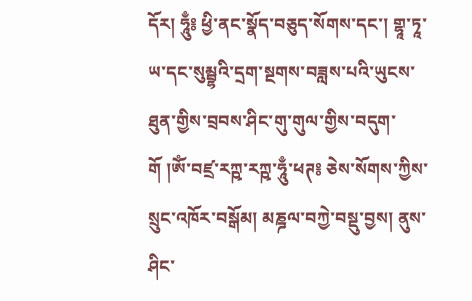དོར། ཧཱུྃ༔ ཕྱི་ནང་སྣོད་བཅུད་སོགས་དང་། གྷཱ་ཏཱ་ཡ་དང་སུམྦྷའི་དྲག་སྔགས་བཟླས་པའི་ཡུངས་ཐུན་གྱིས་བྲབས་ཤིང་གུ་གུལ་གྱིས་བདུག་གོ །ཨོཾ་བཛྲ་རཀྵ་རཀྵ་ཧཱུྃ་ཕཊ༔ ཅེས་སོགས་ཀྱིས་སྲུང་འཁོར་བསྒོམ། མཎྜལ་བཀྱེ་བསྡུ་བྱས། ནུས་ཤིང་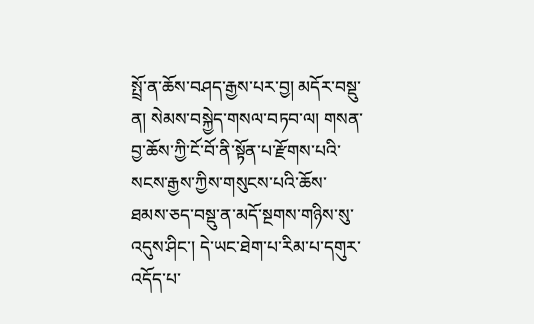སྤྲོ་ན་ཆོས་བཤད་རྒྱས་པར་བྱ། མདོར་བསྡུ་ན། སེམས་བསྐྱེད་གསལ་བཏབ་ལ། གསན་བྱ་ཆོས་ཀྱི་ངོ་བོ་ནི་སྟོན་པ་རྫོགས་པའི་སངས་རྒྱས་ཀྱིས་གསུངས་པའི་ཆོས་ཐམས་ཅད་བསྡུ་ན་མདོ་སྔགས་གཉིས་སུ་འདུས་ཤིང་། དེ་ཡང་ཐེག་པ་རིམ་པ་དགུར་འདོད་པ་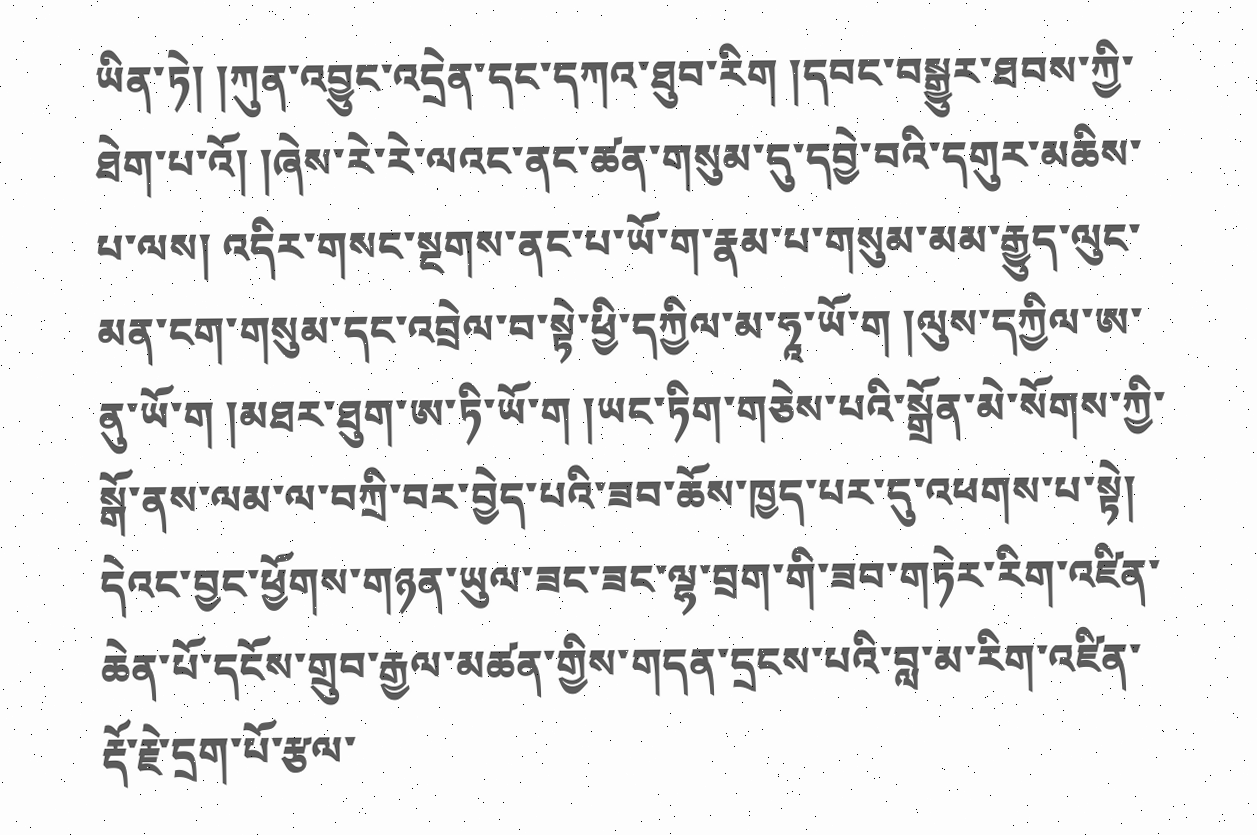ཡིན་ཏེ། །ཀུན་འབྱུང་འདྲེན་དང་དཀའ་ཐུབ་རིག །དབང་བསྒྱུར་ཐབས་ཀྱི་ཐེག་པ་འོ། །ཞེས་རེ་རེ་ལའང་ནང་ཚན་གསུམ་དུ་དབྱེ་བའི་དགུར་མཆིས་པ་ལས། འདིར་གསང་སྔགས་ནང་པ་ཡོ་ག་རྣམ་པ་གསུམ་མམ་རྒྱུད་ལུང་མན་ངག་གསུམ་དང་འབྲེལ་བ་སྟེ་ཕྱི་དཀྱིལ་མ་ཧཱ་ཡོ་ག །ལུས་དཀྱིལ་ཨ་ནུ་ཡོ་ག །མཐར་ཐུག་ཨ་ཏི་ཡོ་ག །ཡང་ཏིག་གཅེས་པའི་སྒྲོན་མེ་སོགས་ཀྱི་སྒོ་ནས་ལམ་ལ་བཀྲི་བར་བྱེད་པའི་ཟབ་ཆོས་ཁྱད་པར་དུ་འཕགས་པ་སྟེ། དེའང་བྱང་ཕྱོགས་གཉན་ཡུལ་ཟང་ཟང་ལྷ་བྲག་གི་ཟབ་གཏེར་རིག་འཛིན་ཆེན་པོ་དངོས་གྲུབ་རྒྱལ་མཚན་གྱིས་གདན་དྲངས་པའི་བླ་མ་རིག་འཛིན་རྡོ་རྗེ་དྲག་པོ་རྩལ་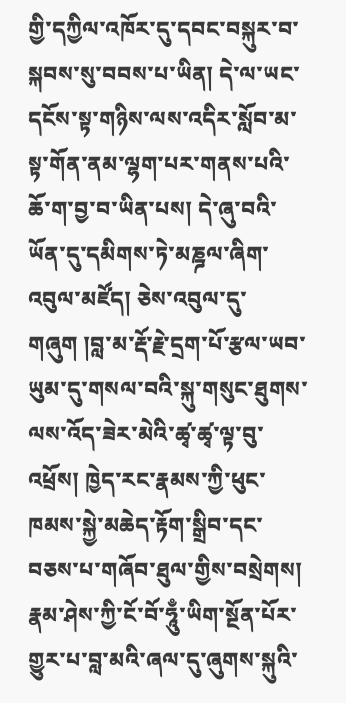གྱི་དཀྱིལ་འཁོར་དུ་དབང་བསྐུར་བ་སྐབས་སུ་བབས་པ་ཡིན། དེ་ལ་ཡང་དངོས་སྟ་གཉིས་ལས་འདིར་སློབ་མ་སྟ་གོན་ནམ་ལྷག་པར་གནས་པའི་ཆོ་ག་བྱ་བ་ཡིན་པས། དེ་ཞུ་བའི་ཡོན་དུ་དམིགས་ཏེ་མཎྜལ་ཞིག་འབུལ་མཛོད། ཅེས་འབུལ་དུ་གཞུག །བླ་མ་རྡོ་རྗེ་དྲག་པོ་རྩལ་ཡབ་ཡུམ་དུ་གསལ་བའི་སྐུ་གསུང་ཐུགས་ལས་འོད་ཟེར་མེའི་ཚྭ་ཚྭ་ལྟ་བུ་འཕྲོས། ཁྱེད་རང་རྣམས་ཀྱི་ཕུང་ཁམས་སྐྱེ་མཆེད་རྟོག་སྒྲིབ་དང་བཅས་པ་གཞོབ་ཐུལ་གྱིས་བསྲེགས། རྣམ་ཤེས་ཀྱི་ངོ་བོ་ཧཱུྃ་ཡིག་སྔོན་པོར་གྱུར་པ་བླ་མའི་ཞལ་དུ་ཞུགས་སྐུའི་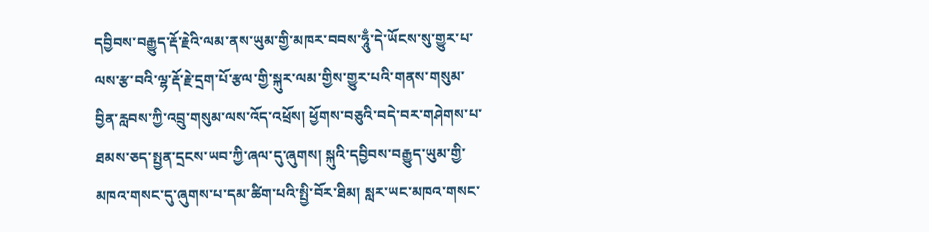དབྱིབས་བརྒྱུད་རྡོ་རྗེའི་ལམ་ནས་ཡུམ་གྱི་མཁར་བབས་ཧཱུྃ་དེ་ཡོངས་སུ་གྱུར་པ་ལས་རྩ་བའི་ལྷ་རྡོ་རྗེ་དྲག་པོ་རྩལ་གྱི་སྐུར་ལམ་གྱིས་གྱུར་པའི་གནས་གསུམ་བྱིན་རླབས་ཀྱི་འབྲུ་གསུམ་ལས་འོད་འཕྲོས། ཕྱོགས་བཅུའི་བདེ་བར་གཤེགས་པ་ཐམས་ཅད་སྤྱན་དྲངས་ཡབ་ཀྱི་ཞལ་དུ་ཞུགས། སྐུའི་དབྱིབས་བརྒྱུད་ཡུམ་གྱི་མཁའ་གསང་དུ་ཞུགས་པ་དམ་ཚིག་པའི་སྤྱི་བོར་ཐིམ། སླར་ཡང་མཁའ་གསང་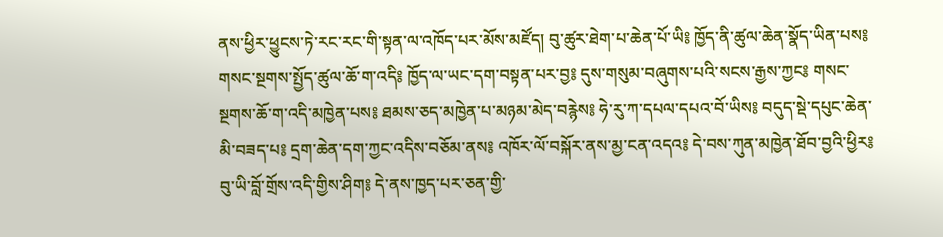ནས་ཕྱིར་ཕྱུངས་ཏེ་རང་རང་གི་སྟན་ལ་འཁོད་པར་མོས་མཛོད། བུ་ཚུར་ཐེག་པ་ཆེན་པོ་ཡི༔ ཁྱོད་ནི་ཚུལ་ཆེན་སྣོད་ཡིན་པས༔ གསང་སྔགས་སྤྱོད་ཚུལ་ཆོ་ག་འདི༔ ཁྱོད་ལ་ཡང་དག་བསྟན་པར་བྱ༔ དུས་གསུམ་བཞུགས་པའི་སངས་རྒྱས་ཀྱང༔ གསང་སྔགས་ཆོ་ག་འདི་མཁྱེན་པས༔ ཐམས་ཅད་མཁྱེན་པ་མཉམ་མེད་བརྙེས༔ ཧེ་རུ་ཀ་དཔལ་དཔའ་བོ་ཡིས༔ བདུད་སྡེ་དཔུང་ཆེན་མི་བཟད་པ༔ དྲག་ཆེན་དག་ཀྱང་འདིས་བཅོམ་ནས༔ འཁོར་ལོ་བསྐོར་ནས་མྱ་ངན་འདའ༔ དེ་བས་ཀུན་མཁྱེན་ཐོབ་བྱའི་ཕྱིར༔ བུ་ཡི་བློ་གྲོས་འདི་གྱིས་ཤིག༔ དེ་ནས་ཁྱད་པར་ཅན་གྱི་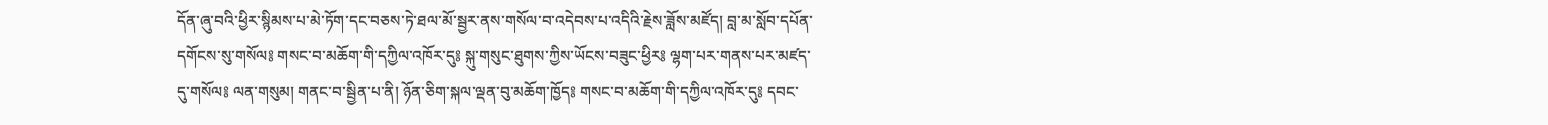དོན་ཞུ་བའི་ཕྱིར་སྙིམས་པ་མེ་ཏོག་དང་བཅས་ཏེ་ཐལ་མོ་སྦྱར་ནས་གསོལ་བ་འདེབས་པ་འདིའི་རྗེས་ཟློས་མཛོད། བླ་མ་སློབ་དཔོན་དགོངས་སུ་གསོལ༔ གསང་བ་མཆོག་གི་དཀྱིལ་འཁོར་དུ༔ སྐུ་གསུང་ཐུགས་ཀྱིས་ཡོངས་བཟུང་ཕྱིར༔ ལྷག་པར་གནས་པར་མཛད་དུ་གསོལ༔ ལན་གསུམ། གནང་བ་སྦྱིན་པ་ནི། ཉོན་ཅིག་སྐལ་ལྡན་བུ་མཆོག་ཁྱོད༔ གསང་བ་མཆོག་གི་དཀྱིལ་འཁོར་དུ༔ དབང་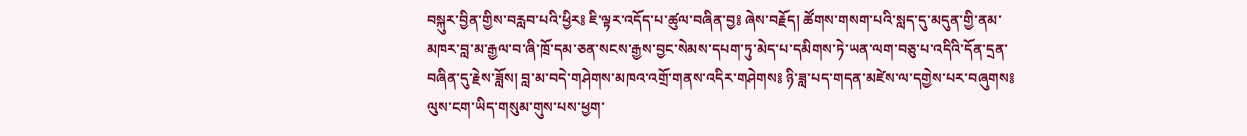བསྐུར་བྱིན་གྱིས་བརླབ་པའི་ཕྱིར༔ ཇི་ལྟར་འདོད་པ་ཚུལ་བཞིན་བྱ༔ ཞེས་བརྗོད། ཚོགས་གསག་པའི་སླད་དུ་མདུན་གྱི་ནམ་མཁར་བླ་མ་རྒྱལ་བ་ཞི་ཁྲོ་དམ་ཅན་སངས་རྒྱས་བྱང་སེམས་དཔག་ཏུ་མེད་པ་དམིགས་ཏེ་ཡན་ལག་བཅུ་པ་འདིའི་དོན་དྲན་བཞིན་དུ་རྗེས་ཟློས། བླ་མ་བདེ་གཤེགས་མཁའ་འགྲོ་གནས་འདིར་གཤེགས༔ ཉི་ཟླ་པད་གདན་མཛེས་ལ་དགྱེས་པར་བཞུགས༔ ལུས་ངག་ཡིད་གསུམ་གུས་པས་ཕྱག་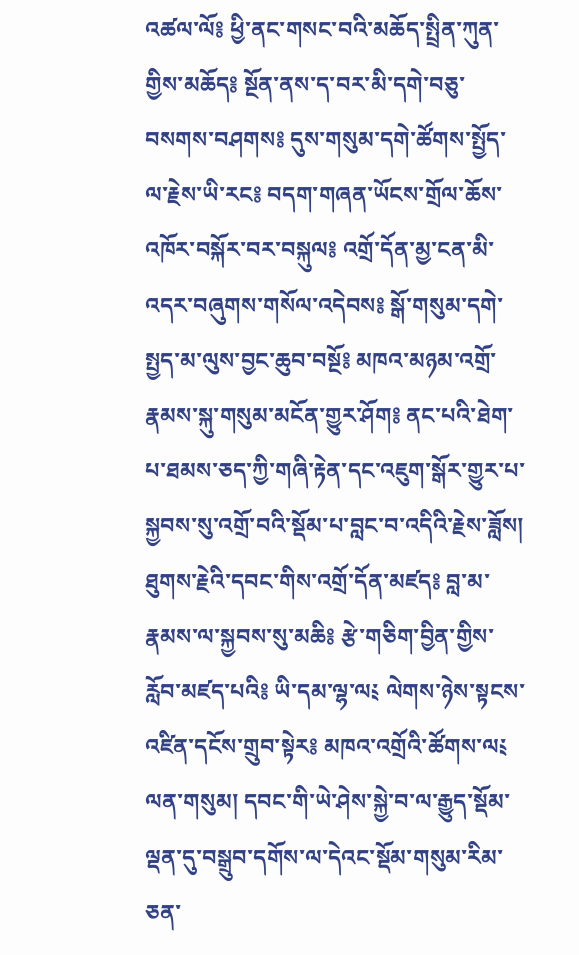འཚལ་ལོ༔ ཕྱི་ནང་གསང་བའི་མཆོད་སྤྲིན་ཀུན་གྱིས་མཆོད༔ སྔོན་ནས་ད་བར་མི་དགེ་བཅུ་བསགས་བཤགས༔ དུས་གསུམ་དགེ་ཚོགས་སྤྱོད་ལ་རྗེས་ཡི་རང༔ བདག་གཞན་ཡོངས་གྲོལ་ཆོས་འཁོར་བསྐོར་བར་བསྐུལ༔ འགྲོ་དོན་མྱ་ངན་མི་འདར་བཞུགས་གསོལ་འདེབས༔ སྒོ་གསུམ་དགེ་སྤྱད་མ་ལུས་བྱང་ཆུབ་བསྔོ༔ མཁའ་མཉམ་འགྲོ་རྣམས་སྐུ་གསུམ་མངོན་གྱུར་ཤོག༔ ནང་པའི་ཐེག་པ་ཐམས་ཅད་ཀྱི་གཞི་རྟེན་དང་འཇུག་སྒོར་གྱུར་པ་སྐྱབས་སུ་འགྲོ་བའི་སྡོམ་པ་བླང་བ་འདིའི་རྗེས་ཟློས། ཐུགས་རྗེའི་དབང་གིས་འགྲོ་དོན་མཛད༔ བླ་མ་རྣམས་ལ་སྐྱབས་སུ་མཆི༔ རྩེ་གཅིག་བྱིན་གྱིས་རློབ་མཛད་པའི༔ ཡི་དམ་ལྷ་ལ༴ ལེགས་ཉེས་སྟངས་འཛིན་དངོས་གྲུབ་སྟེར༔ མཁའ་འགྲོའི་ཚོགས་ལ༴ ལན་གསུམ། དབང་གི་ཡེ་ཤེས་སྐྱེ་བ་ལ་རྒྱུད་སྡོམ་ལྡན་དུ་བསྒྲུབ་དགོས་ལ་དེའང་སྡོམ་གསུམ་རིམ་ཅན་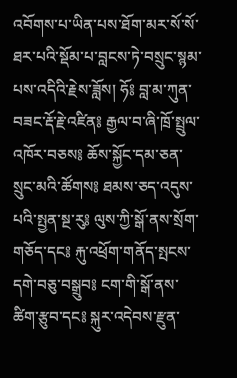འབོགས་པ་ཡིན་པས་ཐོག་མར་སོ་སོ་ཐར་པའི་སྡོམ་པ་བླངས་ཏེ་བསྲུང་སྙམ་པས་འདིའི་རྗེས་ཟློས། ཧོ༔ བླ་མ་ཀུན་བཟང་རྡོ་རྗེ་འཛིན༔ རྒྱལ་བ་ཞི་ཁྲོ་སྤྲུལ་འཁོར་བཅས༔ ཆོས་སྐྱོང་དམ་ཅན་སྲུང་མའི་ཚོགས༔ ཐམས་ཅད་འདུས་པའི་སྤྱན་སྔ་རུ༔ ལུས་ཀྱི་སྒོ་ནས་སྲོག་གཅོད་དང༔ རྐུ་འཕྲོག་གནོད་སྤངས་དགེ་བཅུ་བསྒྲུབ༔ ངག་གི་སྒོ་ནས་ཚིག་རྩུབ་དང༔ སྐུར་འདེབས་རྫུན་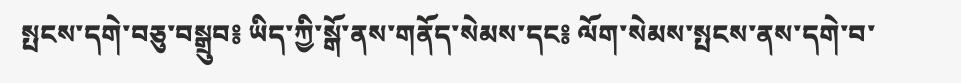སྤངས་དགེ་བཅུ་བསྒྲུབ༔ ཡིད་ཀྱི་སྒོ་ནས་གནོད་སེམས་དང༔ ལོག་སེམས་སྤངས་ནས་དགེ་བ་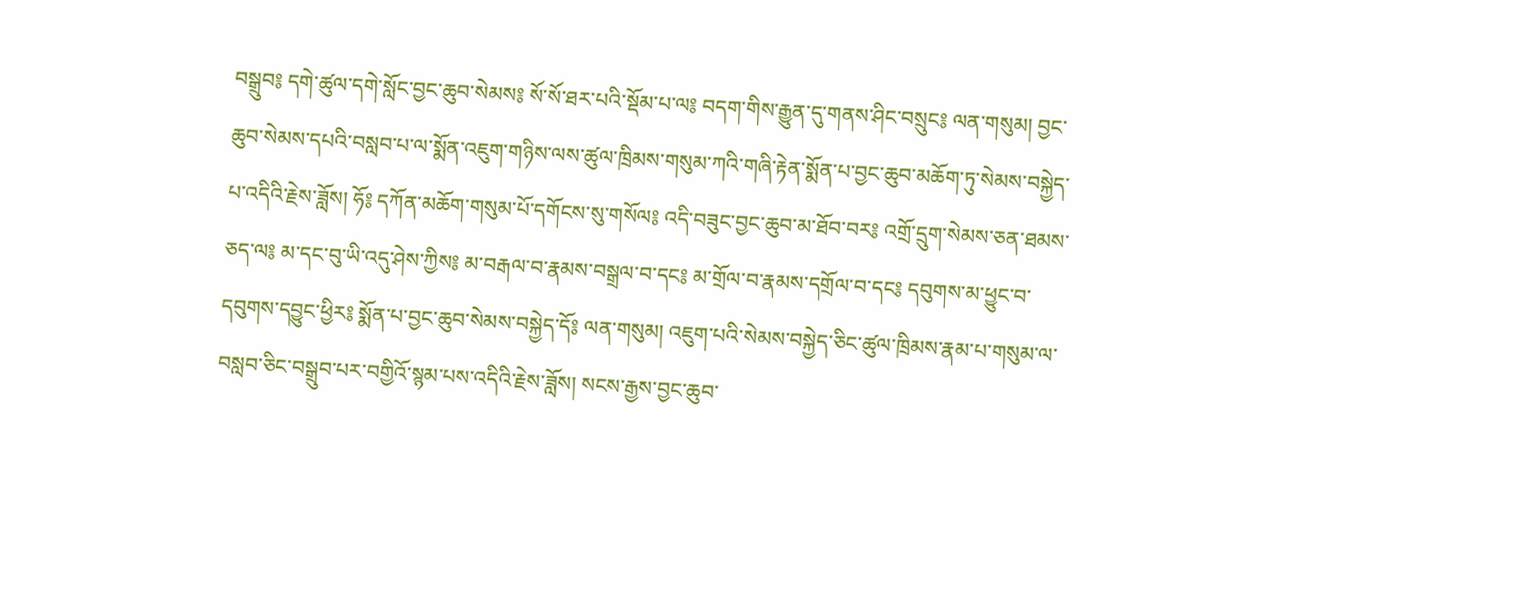བསྒྲུབ༔ དགེ་ཚུལ་དགེ་སློང་བྱང་ཆུབ་སེམས༔ སོ་སོ་ཐར་པའི་སྡོམ་པ་ལ༔ བདག་གིས་རྒྱུན་དུ་གནས་ཤིང་བསྲུང༔ ལན་གསུམ། བྱང་ཆུབ་སེམས་དཔའི་བསླབ་པ་ལ་སྨོན་འཇུག་གཉིས་ལས་ཚུལ་ཁྲིམས་གསུམ་ཀའི་གཞི་རྟེན་སྨོན་པ་བྱང་ཆུབ་མཆོག་ཏུ་སེམས་བསྐྱེད་པ་འདིའི་རྗེས་ཟློས། ཧོ༔ དཀོན་མཆོག་གསུམ་པོ་དགོངས་སུ་གསོལ༔ འདི་བཟུང་བྱང་ཆུབ་མ་ཐོབ་བར༔ འགྲོ་དྲུག་སེམས་ཅན་ཐམས་ཅད་ལ༔ མ་དང་བུ་ཡི་འདུ་ཤེས་ཀྱིས༔ མ་བརྒལ་བ་རྣམས་བསྒྲལ་བ་དང༔ མ་གྲོལ་བ་རྣམས་དགྲོལ་བ་དང༔ དབུགས་མ་ཕྱུང་བ་དབུགས་དབྱུང་ཕྱིར༔ སྨོན་པ་བྱང་ཆུབ་སེམས་བསྐྱེད་དོ༔ ལན་གསུམ། འཇུག་པའི་སེམས་བསྐྱེད་ཅིང་ཚུལ་ཁྲིམས་རྣམ་པ་གསུམ་ལ་བསླབ་ཅིང་བསྒྲུབ་པར་བགྱིའོ་སྙམ་པས་འདིའི་རྗེས་ཟློས། སངས་རྒྱས་བྱང་ཆུབ་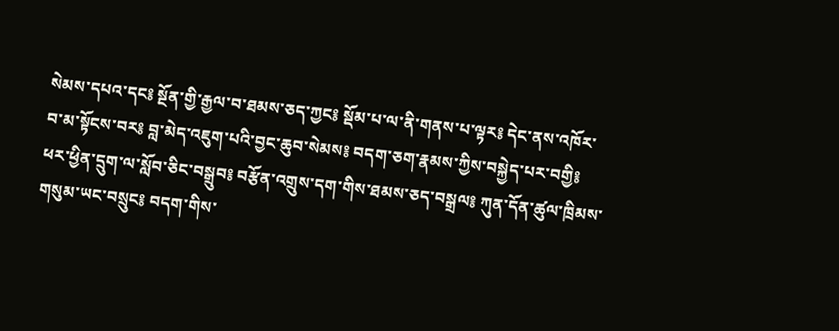སེམས་དཔའ་དང༔ སྔོན་གྱི་རྒྱལ་བ་ཐམས་ཅད་ཀྱང༔ སྡོམ་པ་ལ་ནི་གནས་པ་ལྟར༔ དེང་ནས་འཁོར་བ་མ་སྟོངས་བར༔ བླ་མེད་འཇུག་པའི་བྱང་ཆུབ་སེམས༔ བདག་ཅག་རྣམས་ཀྱིས་བསྐྱེད་པར་བགྱི༔ ཕར་ཕྱིན་དྲུག་ལ་སློབ་ཅིང་བསྒྲུབ༔ བརྩོན་འགྲུས་དག་གིས་ཐམས་ཅད་བསྒྲལ༔ ཀུན་དོན་ཚུལ་ཁྲིམས་གསུམ་ཡང་བསྲུང༔ བདག་གིས་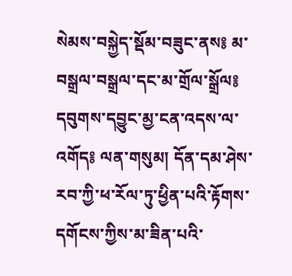སེམས་བསྐྱེད་སྡོམ་བཟུང་ནས༔ མ་བསྒྲལ་བསྒྲལ་དང་མ་གྲོལ་སྒྲོལ༔ དབུགས་དབྱུང་མྱ་ངན་འདས་ལ་འགོད༔ ལན་གསུམ། དོན་དམ་ཤེས་རབ་ཀྱི་ཕ་རོལ་ཏུ་ཕྱིན་པའི་རྟོགས་དགོངས་ཀྱིས་མ་ཟིན་པའི་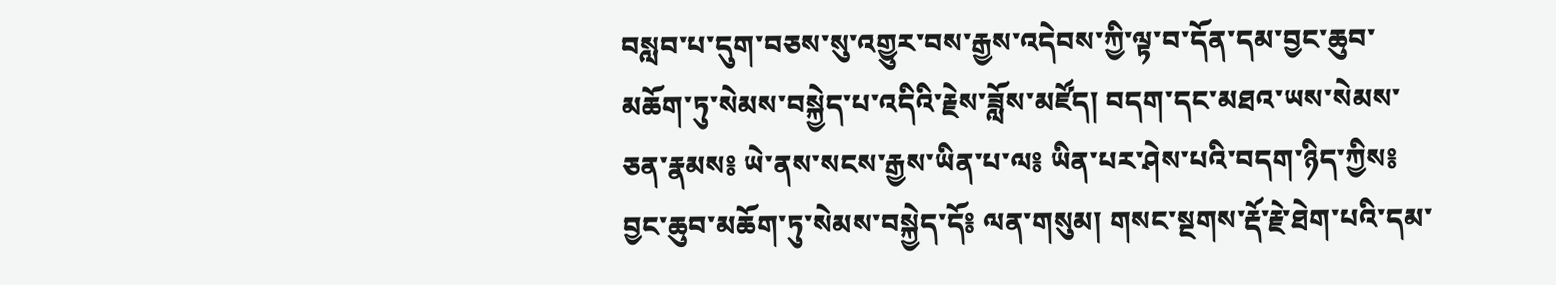བསླབ་པ་དུག་བཅས་སུ་འགྱུར་བས་རྒྱས་འདེབས་ཀྱི་ལྟ་བ་དོན་དམ་བྱང་ཆུབ་མཆོག་ཏུ་སེམས་བསྐྱེད་པ་འདིའི་རྗེས་ཟློས་མཛོད། བདག་དང་མཐའ་ཡས་སེམས་ཅན་རྣམས༔ ཡེ་ནས་སངས་རྒྱས་ཡིན་པ་ལ༔ ཡིན་པར་ཤེས་པའི་བདག་ཉིད་ཀྱིས༔ བྱང་ཆུབ་མཆོག་ཏུ་སེམས་བསྐྱེད་དོ༔ ལན་གསུམ། གསང་སྔགས་རྡོ་རྗེ་ཐེག་པའི་དམ་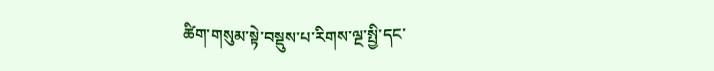ཚིག་གསུམ་སྟེ་བསྡུས་པ་རིགས་ལྔ་སྤྱི་དང་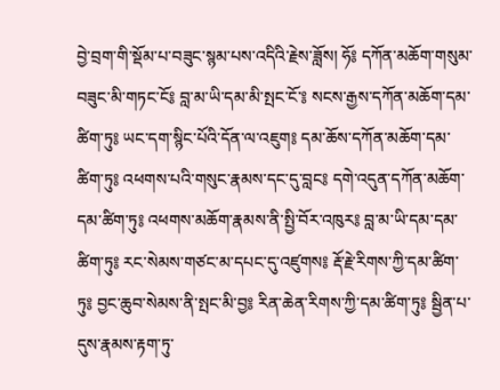བྱེ་བྲག་གི་སྡོམ་པ་བཟུང་སྙམ་པས་འདིའི་རྗེས་ཟློས། ཧོ༔ དཀོན་མཆོག་གསུམ་བཟུང་མི་གཏང་ངོ༔ བླ་མ་ཡི་དམ་མི་སྤང་ངོ་༔ སངས་རྒྱས་དཀོན་མཆོག་དམ་ཚིག་ཏུ༔ ཡང་དག་སྙིང་པོའི་དོན་ལ་འཇུག༔ དམ་ཆོས་དཀོན་མཆོག་དམ་ཚིག་ཏུ༔ འཕགས་པའི་གསུང་རྣམས་དང་དུ་བླང༔ དགེ་འདུན་དཀོན་མཆོག་དམ་ཚིག་ཏུ༔ འཕགས་མཆོག་རྣམས་ནི་སྤྱི་བོར་འཁུར༔ བླ་མ་ཡི་དམ་དམ་ཚིག་ཏུ༔ རང་སེམས་གཙང་མ་དཔང་དུ་འཛུགས༔ རྡོ་རྗེ་རིགས་ཀྱི་དམ་ཚིག་ཏུ༔ བྱང་ཆུབ་སེམས་ནི་སྤང་མི་བྱ༔ རིན་ཆེན་རིགས་ཀྱི་དམ་ཚིག་ཏུ༔ སྦྱིན་པ་དུས་རྣམས་རྟག་ཏུ་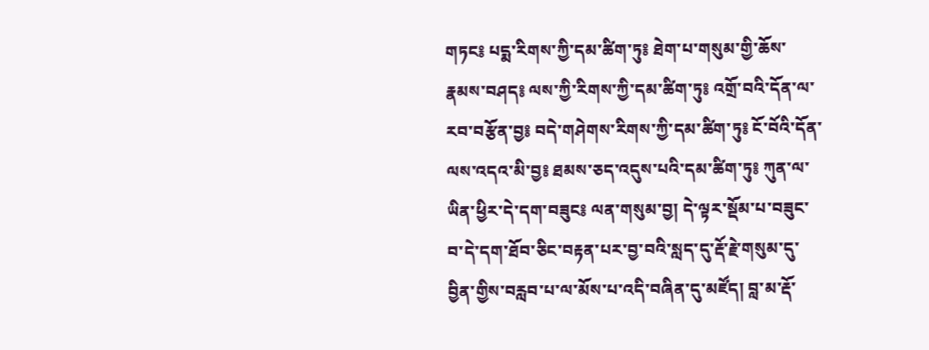གཏང༔ པདྨ་རིགས་ཀྱི་དམ་ཚིག་ཏུ༔ ཐེག་པ་གསུམ་གྱི་ཆོས་རྣམས་བཤད༔ ལས་ཀྱི་རིགས་ཀྱི་དམ་ཚིག་ཏུ༔ འགྲོ་བའི་དོན་ལ་རབ་བརྩོན་བྱ༔ བདེ་གཤེགས་རིགས་ཀྱི་དམ་ཚིག་ཏུ༔ ངོ་བོའི་དོན་ལས་འདའ་མི་བྱ༔ ཐམས་ཅད་འདུས་པའི་དམ་ཚིག་ཏུ༔ ཀུན་ལ་ཡིན་ཕྱིར་དེ་དག་བཟུང༔ ལན་གསུམ་བྱ། དེ་ལྟར་སྡོམ་པ་བཟུང་བ་དེ་དག་ཐོབ་ཅིང་བརྟན་པར་བྱ་བའི་སླད་དུ་རྡོ་རྗེ་གསུམ་དུ་བྱིན་གྱིས་བརླབ་པ་ལ་མོས་པ་འདི་བཞིན་དུ་མཛོད། བླ་མ་རྡོ་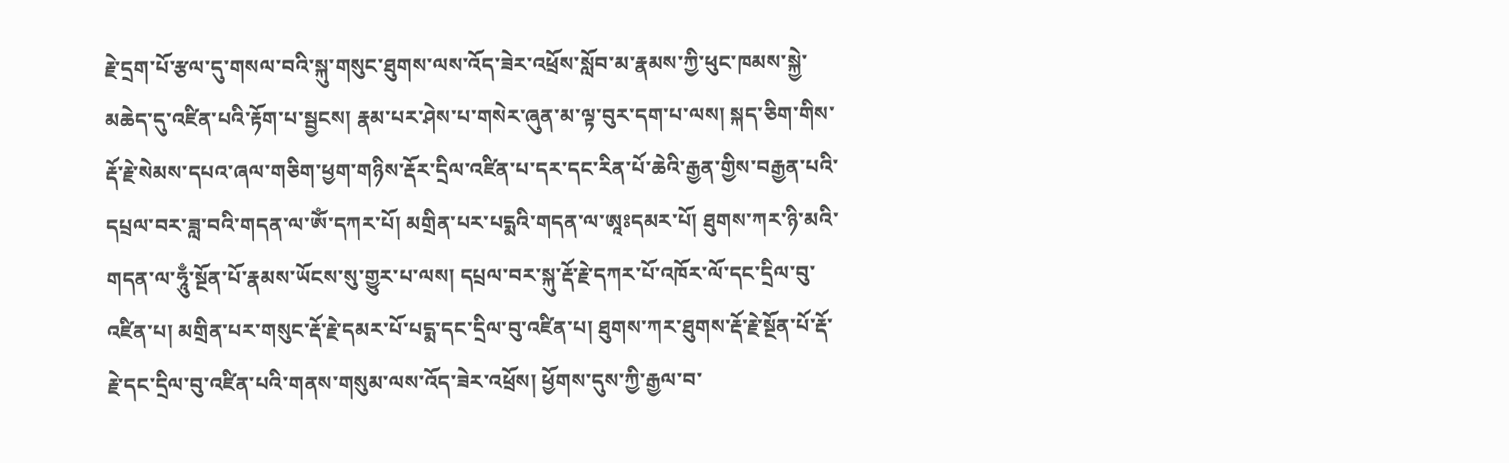རྗེ་དྲག་པོ་རྩལ་དུ་གསལ་བའི་སྐུ་གསུང་ཐུགས་ལས་འོད་ཟེར་འཕྲོས་སློབ་མ་རྣམས་ཀྱི་ཕུང་ཁམས་སྐྱེ་མཆེད་དུ་འཛིན་པའི་རྟོག་པ་སྦྱངས། རྣམ་པར་ཤེས་པ་གསེར་ཞུན་མ་ལྟ་བུར་དག་པ་ལས། སྐད་ཅིག་གིས་རྡོ་རྗེ་སེམས་དཔའ་ཞལ་གཅིག་ཕྱག་གཉིས་རྡོར་དྲིལ་འཛིན་པ་དར་དང་རིན་པོ་ཆེའི་རྒྱན་གྱིས་བརྒྱན་པའི་དཔྲལ་བར་ཟླ་བའི་གདན་ལ་ཨོཾ་དཀར་པོ། མགྲིན་པར་པདྨའི་གདན་ལ་ཨཱཿདམར་པོ། ཐུགས་ཀར་ཉི་མའི་གདན་ལ་ཧཱུྃ་སྔོན་པོ་རྣམས་ཡོངས་སུ་གྱུར་པ་ལས། དཔྲལ་བར་སྐུ་རྡོ་རྗེ་དཀར་པོ་འཁོར་ལོ་དང་དྲིལ་བུ་འཛིན་པ། མགྲིན་པར་གསུང་རྡོ་རྗེ་དམར་པོ་པདྨ་དང་དྲིལ་བུ་འཛིན་པ། ཐུགས་ཀར་ཐུགས་རྡོ་རྗེ་སྔོན་པོ་རྡོ་རྗེ་དང་དྲིལ་བུ་འཛིན་པའི་གནས་གསུམ་ལས་འོད་ཟེར་འཕྲོས། ཕྱོགས་དུས་ཀྱི་རྒྱལ་བ་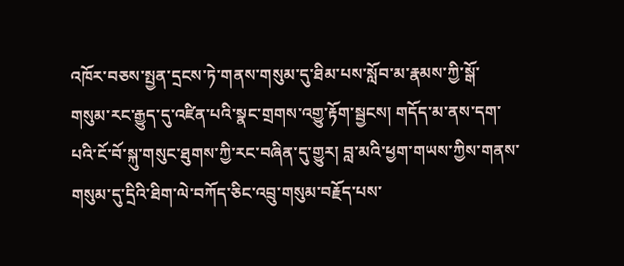འཁོར་བཅས་སྤྱན་དྲངས་ཏེ་གནས་གསུམ་དུ་ཐིམ་པས་སློབ་མ་རྣམས་ཀྱི་སྒོ་གསུམ་རང་རྒྱུད་དུ་འཛིན་པའི་སྣང་གྲགས་འགྱུ་རྟོག་སྦྱངས། གདོད་མ་ནས་དག་པའི་ངོ་བོ་སྐུ་གསུང་ཐུགས་ཀྱི་རང་བཞིན་དུ་གྱུར། བླ་མའི་ཕྱག་གཡས་ཀྱིས་གནས་གསུམ་དུ་དྲིའི་ཐིག་ལེ་བཀོད་ཅིང་འབྲུ་གསུམ་བརྗོད་པས་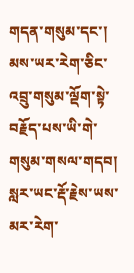གདན་གསུམ་དང་། མས་ཡར་རེག་ཅིང་འབྲུ་གསུམ་ལྡོག་སྟེ་བརྗོད་པས་ཡི་གེ་གསུམ་གསལ་གདབ། སླར་ཡང་རྡོ་རྗེས་ཡས་མར་རེག་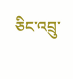ཅིང་འབྲུ་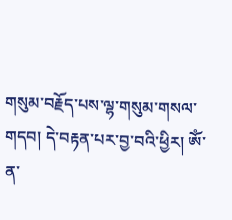གསུམ་བརྗོད་པས་ལྷ་གསུམ་གསལ་གདབ། དེ་བརྟན་པར་བྱ་བའི་ཕྱིར། ཨོཾ་ན་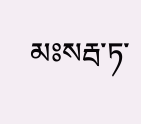མཿསརྦ་ཏ་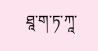ཐཱ་ག་ཏ་ཀཱ་